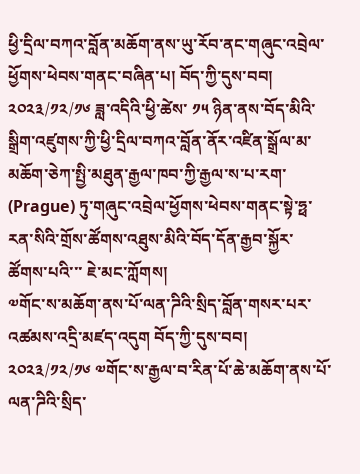ཕྱི་དྲིལ་བཀའ་བློན་མཆོག་ནས་ཡུ་རོབ་ནང་གཞུང་འབྲེལ་ཕྱོགས་ཕེབས་གནང་བཞིན་པ། བོད་ཀྱི་དུས་བབ། ༢༠༢༣/༡༢/༡༦ ཟླ་འདིའི་ཕྱི་ཚེས་ ༡༥ ཉིན་ནས་བོད་མིའི་སྒྲིག་འཛུགས་ཀྱི་ཕྱི་དྲིལ་བཀའ་བློན་ནོར་འཛིན་སྒྲོལ་མ་མཆོག་ཅེཀ་སྤྱི་མཐུན་རྒྱལ་ཁབ་ཀྱི་རྒྱལ་ས་པ་རག་ (Prague) ཏུ་གཞུང་འབྲེལ་ཕྱོགས་ཕེབས་གནང་སྟེ་ཧྥ་རན་སིའི་གྲོས་ཚོགས་འཐུས་མིའི་བོད་དོན་རྒྱབ་སྐྱོར་ཚོགས་པའི་་་ ཇེ་མང་ཀློགས།
༧གོང་ས་མཆོག་ནས་པོ་ལན་ཌིའི་སྲིད་བློན་གསར་པར་འཚམས་འདྲི་མཛད་འདུག བོད་ཀྱི་དུས་བབ། ༢༠༢༣/༡༢/༡༦ ༧གོང་ས་རྒྱལ་བ་རིན་པོ་ཆེ་མཆོག་ནས་པོ་ལན་ཌིའི་སྲིད་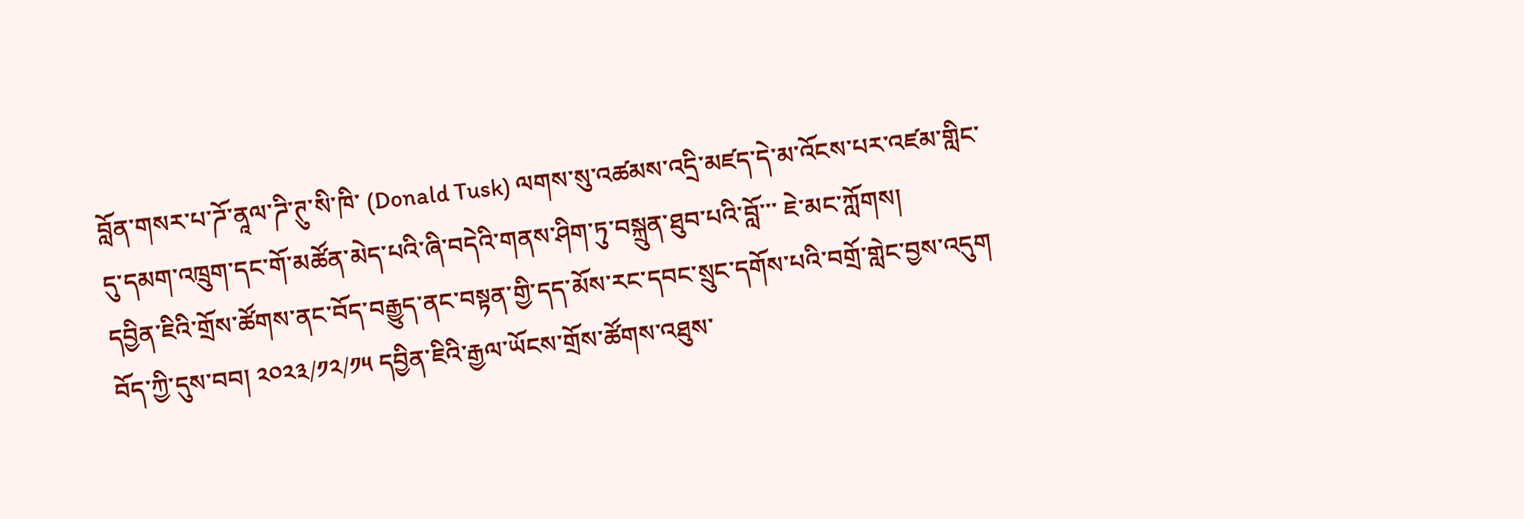བློན་གསར་པ་ཌོ་ནཱལ་ཌི་ཊུ་སི་ཁི་ (Donald Tusk) ལགས་སུ་འཚམས་འདྲི་མཛད་དེ་མ་འོངས་པར་འཛམ་གླིང་དུ་དམག་འཁྲུག་དང་གོ་མཚོན་མེད་པའི་ཞི་བདེའི་གནས་ཤིག་ཏུ་བསྐྲུན་ཐུབ་པའི་བློ་་་ ཇེ་མང་ཀློགས།
དབྱིན་ཇིའི་གྲོས་ཚོགས་ནང་བོད་བརྒྱུད་ནང་བསྟན་གྱི་དད་མོས་རང་དབང་སྲུང་དགོས་པའི་བགྲོ་གླེང་བྱས་འདུག བོད་ཀྱི་དུས་བབ། ༢༠༢༣/༡༢/༡༥ དབྱིན་ཇིའི་རྒྱལ་ཡོངས་གྲོས་ཚོགས་འཐུས་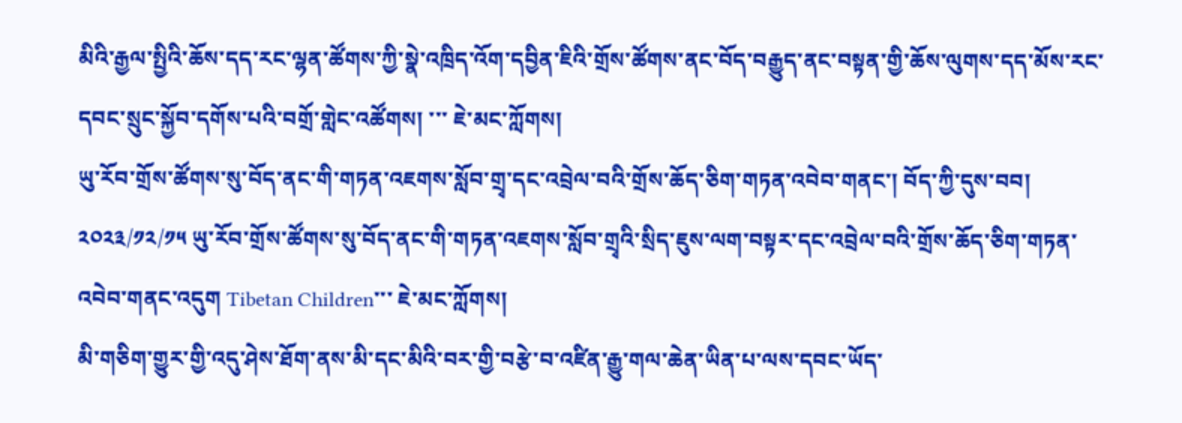མིའི་རྒྱལ་སྤྱིའི་ཆོས་དད་རང་ལྷན་ཚོགས་ཀྱི་སྣེ་འཁྲིད་འོག་དབྱིན་ཇིའི་གྲོས་ཚོགས་ནང་བོད་བརྒྱུད་ནང་བསྟན་གྱི་ཆོས་ལུགས་དད་མོས་རང་དབང་སྲུང་སྐྱོབ་དགོས་པའི་བགྲོ་གླེང་འཚོགས། ་་་ ཇེ་མང་ཀློགས།
ཡུ་རོབ་གྲོས་ཚོགས་སུ་བོད་ནང་གི་གཏན་འཇགས་སློབ་གྲྭ་དང་འབྲེལ་བའི་གྲོས་ཆོད་ཅིག་གཏན་འབེབ་གནང་། བོད་ཀྱི་དུས་བབ། ༢༠༢༣/༡༢/༡༥ ཡུ་རོབ་གྲོས་ཚོགས་སུ་བོད་ནང་གི་གཏན་འཇགས་སློབ་གྲྭའི་སྲིད་ཇུས་ལག་བསྟར་དང་འབྲེལ་བའི་གྲོས་ཆོད་ཅིག་གཏན་འབེབ་གནང་འདུག Tibetan Children་་་ ཇེ་མང་ཀློགས།
མི་གཅིག་གྱུར་གྱི་འདུ་ཤེས་ཐོག་ནས་མི་དང་མིའི་བར་གྱི་བརྩེ་བ་འཛིན་རྒྱུ་གལ་ཆེན་ཡིན་པ་ལས་དབང་ཡོད་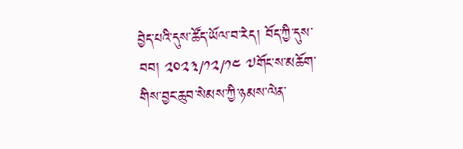བྱེད་པའི་དུས་ཚོད་ཡོལ་བ་རེད། བོད་ཀྱི་དུས་བབ། ༢༠༢༣/༡༢/༡༤ ༧གོང་ས་མཆོག་གིས་བྱང་ཆུབ་སེམས་ཀྱི་ཉམས་ལེན་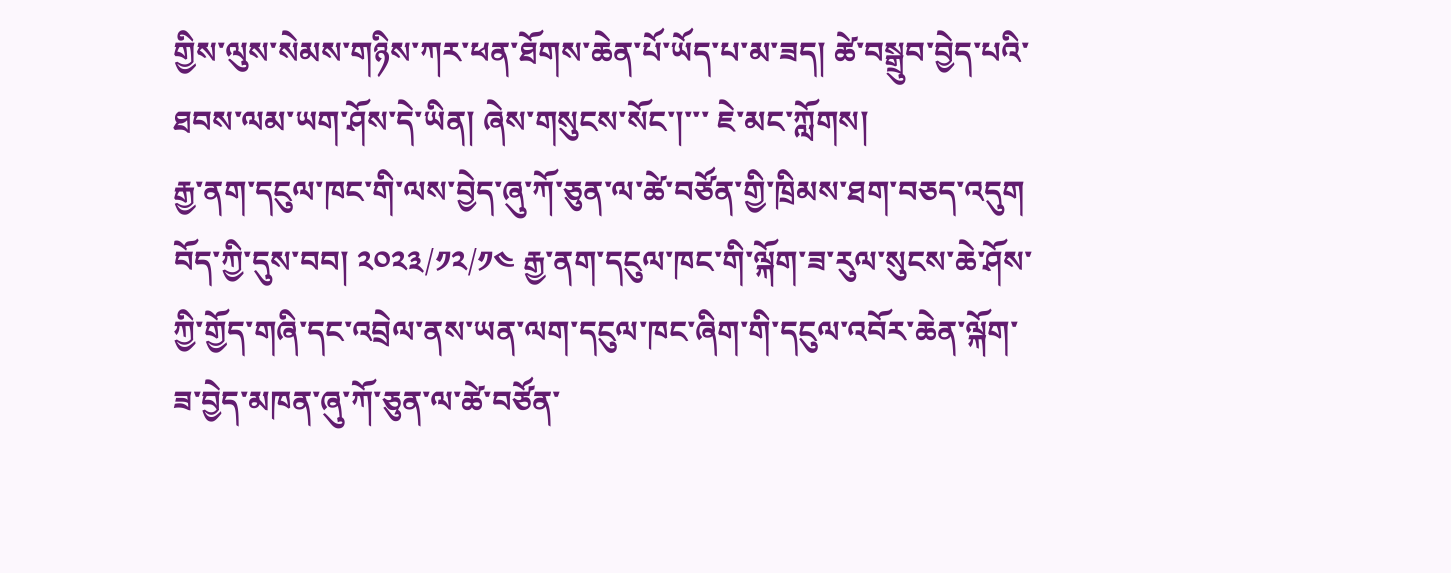གྱིས་ལུས་སེམས་གཉིས་ཀར་ཕན་ཐོགས་ཆེན་པོ་ཡོད་པ་མ་ཟད། ཚེ་བསྒྲུབ་བྱེད་པའི་ཐབས་ལམ་ཡག་ཤོས་དེ་ཡིན། ཞེས་གསུངས་སོང་།་་་ ཇེ་མང་ཀློགས།
རྒྱ་ནག་དངུལ་ཁང་གི་ལས་བྱེད་ཞུ་ཀོ་ཅུན་ལ་ཚེ་བཙོན་གྱི་ཁྲིམས་ཐག་བཅད་འདུག བོད་ཀྱི་དུས་བབ། ༢༠༢༣/༡༢/༡༤ རྒྱ་ནག་དངུལ་ཁང་གི་ལྐོག་ཟ་རུལ་སུངས་ཆེ་ཤོས་ཀྱི་གྱོད་གཞི་དང་འབྲེལ་ནས་ཡན་ལག་དངུལ་ཁང་ཞིག་གི་དངུལ་འབོར་ཆེན་ལྐོག་ཟ་བྱེད་མཁན་ཞུ་ཀོ་ཅུན་ལ་ཚེ་བཙོན་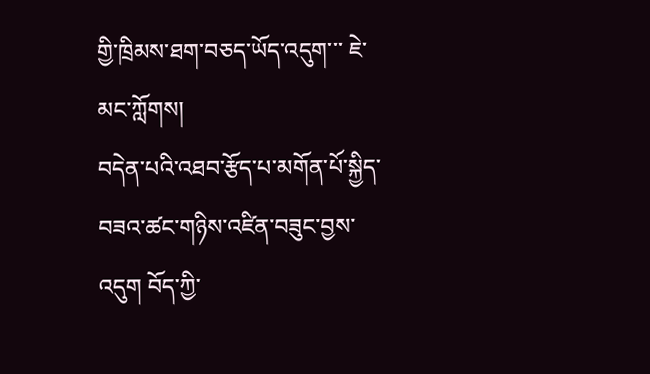གྱི་ཁྲིམས་ཐག་བཅད་ཡོད་འདུག་་་ ཇེ་མང་ཀློགས།
བདེན་པའི་འཐབ་རྩོད་པ་མགོན་པོ་སྐྱིད་བཟའ་ཚང་གཉིས་འཛིན་བཟུང་བྱས་འདུག བོད་ཀྱི་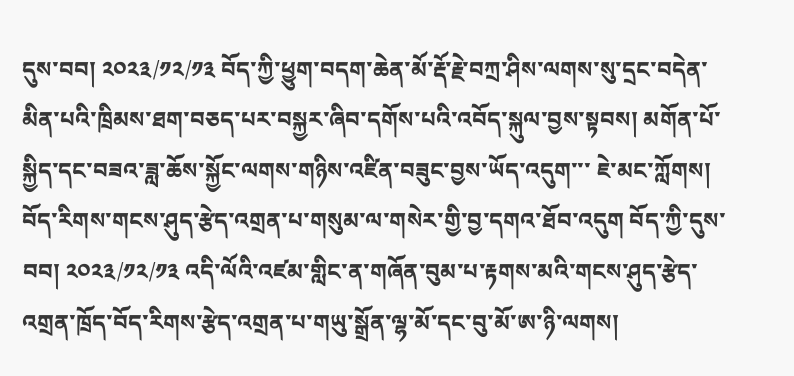དུས་བབ། ༢༠༢༣/༡༢/༡༣ བོད་ཀྱི་ཕྱུག་བདག་ཆེན་མོ་རྡོ་རྗེ་བཀྲ་ཤིས་ལགས་སུ་དྲང་བདེན་མིན་པའི་ཁྲིམས་ཐག་བཅད་པར་བསྐྱར་ཞིབ་དགོས་པའི་འབོད་སྐུལ་བྱས་སྟབས། མགོན་པོ་སྐྱིད་དང་བཟའ་ཟླ་ཆོས་སྐྱོང་ལགས་གཉིས་འཛིན་བཟུང་བྱས་ཡོད་འདུག་་་ ཇེ་མང་ཀློགས།
བོད་རིགས་གངས་ཤུད་རྩེད་འགྲན་པ་གསུམ་ལ་གསེར་གྱི་བྱ་དགའ་ཐོབ་འདུག བོད་ཀྱི་དུས་བབ། ༢༠༢༣/༡༢/༡༣ འདི་ལོའི་འཛམ་གླིང་ན་གཞོན་བུམ་པ་རྟགས་མའི་གངས་ཤུད་རྩེད་འགྲན་ཁྲོད་བོད་རིགས་རྩེད་འགྲན་པ་གཡུ་སྒྲོན་ལྷ་མོ་དང་བུ་མོ་ཨ་ཉི་ལགས།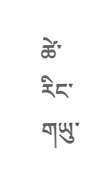ཚེ་རིང་གཡུ་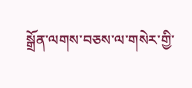སྒྲོན་ལགས་བཅས་ལ་གསེར་གྱི་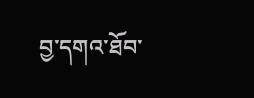བྱ་དགའ་ཐོབ་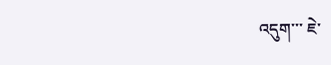འདུག་་་ ཇེ་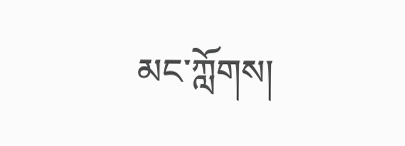མང་ཀློགས།